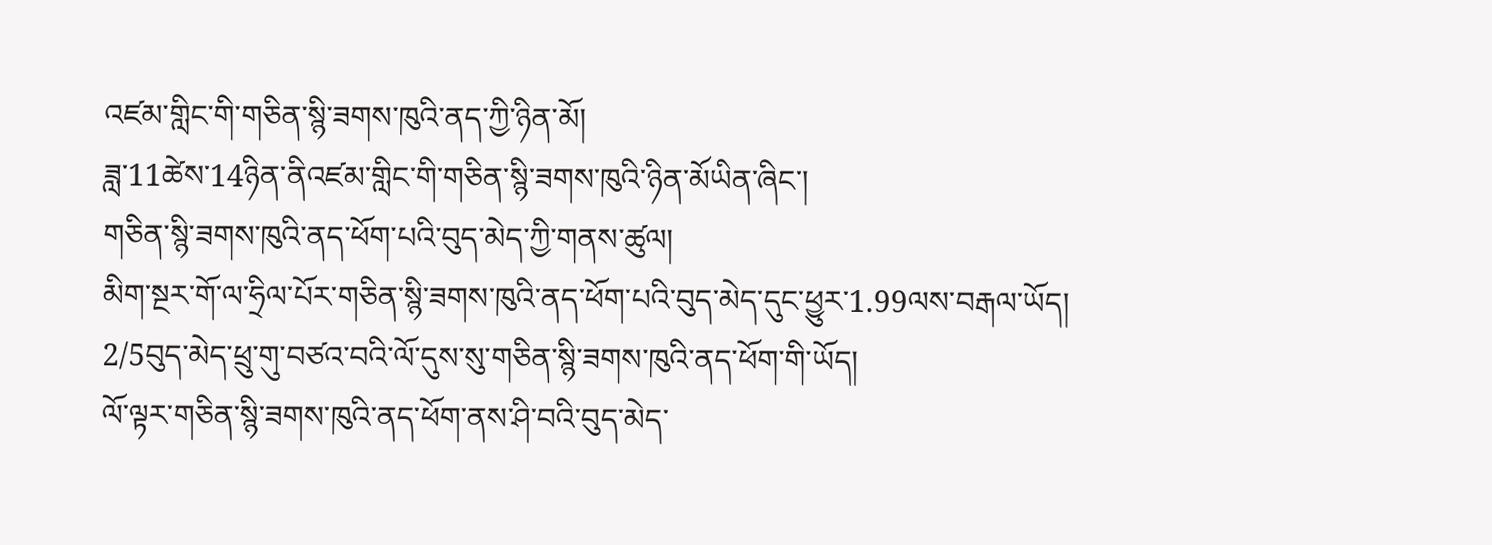འཛམ་གླིང་གི་གཅིན་སྙི་ཟགས་ཁུའི་ནད་ཀྱི་ཉིན་མོ།
ཟླ་11ཚེས་14ཉིན་ནིའཛམ་གླིང་གི་གཅིན་སྙི་ཟགས་ཁུའི་ཉིན་མོཡིན་ཞིང་།
གཅིན་སྙི་ཟགས་ཁུའི་ནད་ཕོག་པའི་བུད་མེད་ཀྱི་གནས་ཚུལ།
མིག་སྔར་གོ་ལ་ཧྲིལ་པོར་གཅིན་སྙི་ཟགས་ཁུའི་ནད་ཕོག་པའི་བུད་མེད་དུང་ཕྱུར་1.99ལས་བརྒལ་ཡོད།
2/5བུད་མེད་ཕྲུ་གུ་བཙའ་བའི་ལོ་དུས་སུ་གཅིན་སྙི་ཟགས་ཁུའི་ནད་ཕོག་གི་ཡོད།
ལོ་ལྟར་གཅིན་སྙི་ཟགས་ཁུའི་ནད་ཕོག་ནས་ཤི་བའི་བུད་མེད་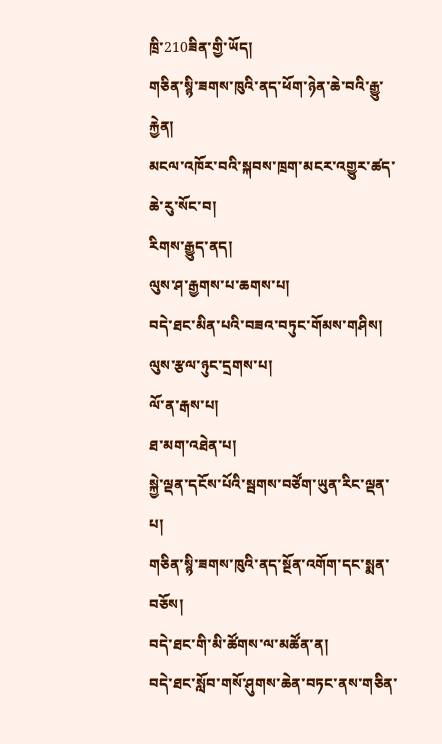ཁྲི་210ཟིན་གྱི་ཡོད།
གཅིན་སྙི་ཟགས་ཁུའི་ནད་ཕོག་ཉེན་ཆེ་བའི་རྒྱུ་རྐྱེན།
མངལ་འཁོར་བའི་སྐབས་ཁྲག་མངར་འགྱུར་ཚད་ཆེ་རུ་སོང་བ།
རིགས་རྒྱུད་ནད།
ལུས་ཤ་རྒྱགས་པ་ཆགས་པ།
བདེ་ཐང་མིན་པའི་བཟའ་བཏུང་གོམས་གཤིས།
ལུས་རྩལ་ཉུང་དྲགས་པ།
ལོ་ན་རྒས་པ།
ཐ་མག་འཐེན་པ།
སྐྱེ་ལྡན་དངོས་པོའི་སྦགས་བཙོག་ཡུན་རིང་ལྡན་པ།
གཅིན་སྙི་ཟགས་ཁུའི་ནད་སྔོན་འགོག་དང་སྨན་བཅོས།
བདེ་ཐང་གི་མི་ཚོགས་ལ་མཚོན་ན།
བདེ་ཐང་སློབ་གསོ་ཤུགས་ཆེན་བཏང་ནས་གཅིན་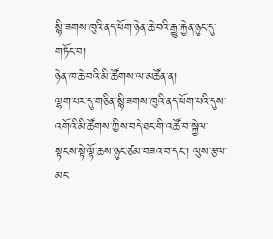སྙི་ཟགས་ཁུའི་ནད་ཕོག་ཉེན་ཆེ་བའི་རྒྱུ་རྐྱེན་ཉུང་དུ་གཏོང་བ།
ཉེན་ཁ་ཆེ་བའི་མི་ཚོགས་ལ་མཚོན་ན།
ལྷག་པར་དུ་གཅིན་སྙི་ཟགས་ཁུའི་ནད་ཕོག་པའི་དུས་འགོའི་མི་ཚོགས་ཀྱིས་བདེ་ཐང་གི་འཚོ་བ་སྐྱེལ་སྟངས་སྟེ་ལྟོ་ཆས་ཉུང་ཙམ་བཟའ་བ་དང་། ལུས་རྩལ་མང་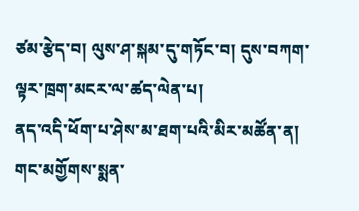ཙམ་རྩེད་བ། ལུས་ཤ་སྐམ་དུ་གཏོང་བ། དུས་བཀག་ལྟར་ཁྲག་མངར་ལ་ཚད་ལེན་པ།
ནད་འདི་ཕོག་པ་ཤེས་མ་ཐག་པའི་མིར་མཚོན་ན།
གང་མགྱོགས་སྨན་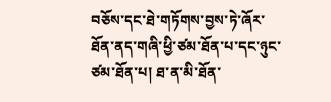བཅོས་དང་ཐེ་གཏོགས་བྱས་ཏེ་ཞོར་ཐོན་ནད་གཞི་ཕྱི་ཙམ་ཐོན་པ་དང་ཉུང་ཙམ་ཐོན་པ། ཐ་ན་མི་ཐོན་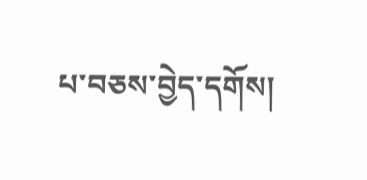པ་བཅས་བྱེད་དགོས།